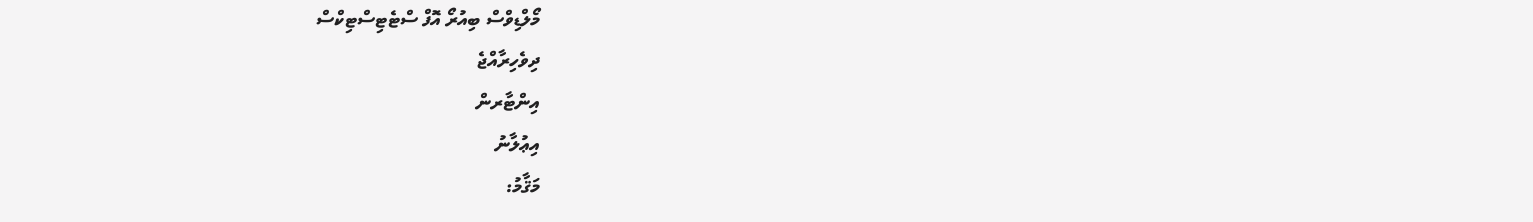މޯލްޑިވްސް ބިއުރޯ އޮފް ސްޓެޓިސްޓިކްސް
ދިވެހިރާއްޖެ
އިންޓާރން
އިޢުލާނު
މަޤާމު: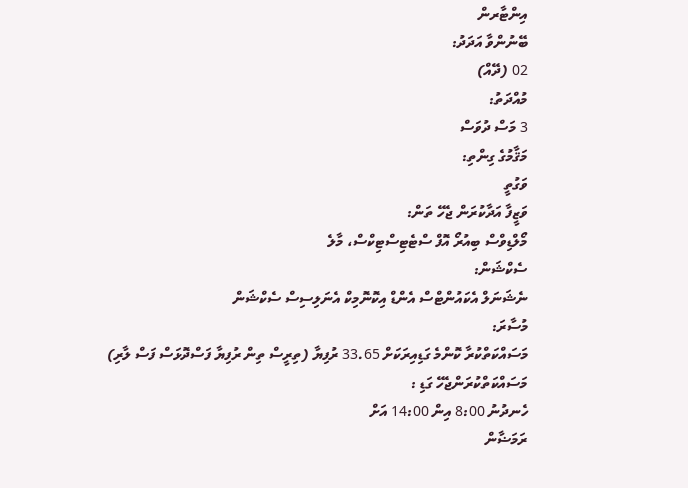އިންޓާރން
ބޭނުންވާ އަދަދު:
02 (ދޭއް)
މުއްދަތު:
3 މަސް ދުވަސް
މަޤާމުގެ ގިންތި:
ވަގުތީ
ވަޒީފާ އަދާކުރަން ޖެހޭ ތަން:
މޯލްޑިވްސް ބިއުރޯ އޮފް ސްޓެޓިސްޓިކްސް، މާލެ
ސެކްޝަން:
ނެޝަނަލް އެކައުންޓްސް އެންޑް އިކޮނޮމިކް އެނަލިސިސް ސެކްޝަން
މުސާރަ:
މަސައްކަތްކުރާ ކޮންމެ ގަޑިއިރަކަށް 33.65 ރުފިޔާ (ތިރީސް ތިން ރުފިޔާ ފަސްދޮޅަސް ފަސް ލާރި)
މަސައްކަތްކުރަންޖެހޭ ގަޑި :
ހެނދުނު 8:00 އިން 14:00 އަށް
ރަމަޟާން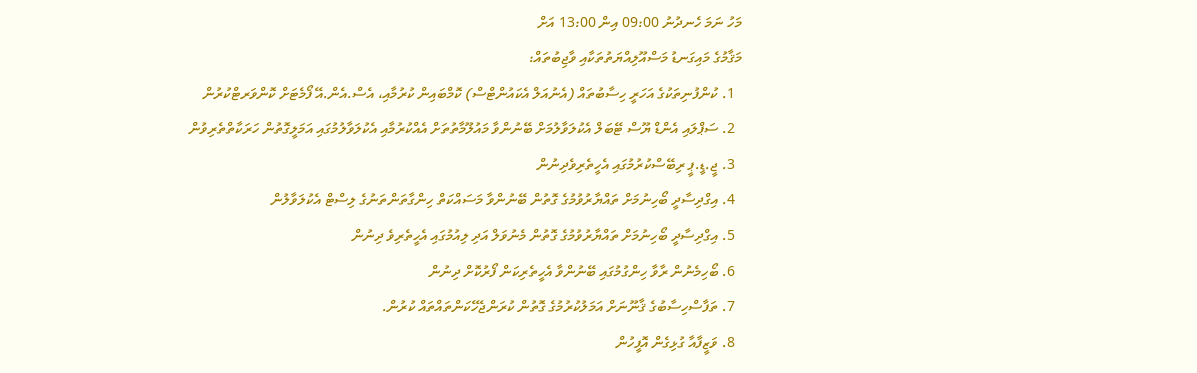މަހު ނަމަ ހެނދުނު 09:00 އިން 13:00 އަށް
މަޤާމުގެ މައިގަނޑު މަސްއޫލިއްޔަތުތަކާއި ވާޖިބުތައް:
  1. ކުންފުނިތަކުގެ އަހަރީ ހިސާބުތައް (އެނުއަލް އެކައުންޓްސް) ކޮމްބައިން ކުރުމާއި، އެސް.އެން.އޭ ފޯމެޓަށް ކޮންވަރޓްކުރުން
  2. ސަޕްލައި އެންޑް ޔޫސް ޓޭބަލް އެކުލަވާލުމަށް ބޭނުންވާ މައުލޫމާތުތަށް އެއްކުރުމާއި އެކުލަވާލުމުގައި އަމަލީގޮތުން ހަރަކާތްތެރިވުން
  3. ޖީ.ޑީ.ޕީ ރިބޭސްކުރުމުގައި އެހީތެރިވެދިނުން
  4. އިގްދިސާދީ ބޯހިނުމަށް ތައްޔާރުވުމުގެ ގޮތުން ބޭނުންވާ މަސައްކަތް ހިންގާތަންތަނުގެ ލިސްޓް އެކުލަވާލުން
  5. އިގްދިސާދީ ބޯހިނުމަށް ތައްޔާރުވުމުގެ ގޮތުން މެނުވަލް އަދި ލިއުމުގައި އެހީތެރިވެ ދިނުން
  6. ބޯހިމެނުން ރާވާ ހިންގުމުގައި ބޭނުންވާ އެހީތެރިކަން ފޯރުކޮށް ދިނުން
  7. ތަފާސްހިސާބުގެ ޤާނޫނަށް އަމަލުކުރުމުގެ ގޮތުން ކުރަންޖެހޭކަންތައްތައް ކުރުން.
  8. ވަޒީފާއާ ގުޅިގެން އޮފީހުން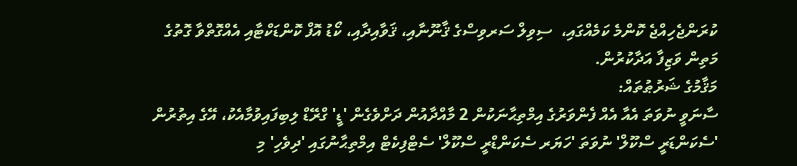ކުރަންޖެހިއްޖެ ކޮންމެ ކަމެއްގައި،  ސިވިލް ސަރވިސްގެ ޤާނޫނާއި، ޤަވާއިދާއި، ކޯޑު އޮފް ކޮންޑަކްޓާއި އެއްގޮތްވާ ގޮތުގެ މަތިން ވަޒިފާ އަދާކުރުން.
މަޤާމުގެ ޝަރުޠުތައް:
ސާނަވީ ނުވަތަ އެއާ އެއް ފެންވަރުގެ އިމްތިޙާނަކުން 2 މާއްދާއުން ދަށްވެގެން 'ޑީ' ގްރޭޑް ލިބިފައިވުމާއެކު، އޭގެ އިތުރުން 'ސެކަންޑަރީ ސްކޫލް' ނުވަތަ 'ހަޔަރ ސެކަންޑްރީ ސްކޫލް' ސެޓްފިކެޓް އިމްތިޙާނުގައި 'ދިވެހި' މި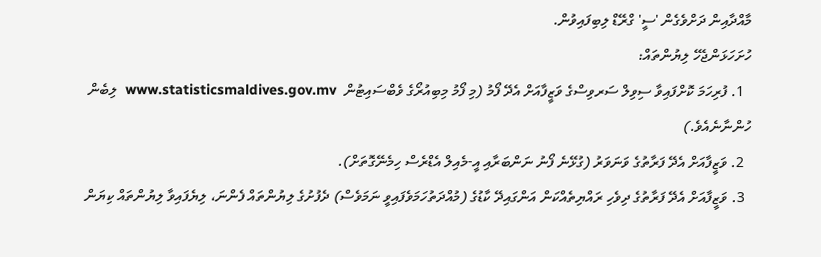މާއްދާއިން ދަށްވެގެން 'ސީ' ގްރޭޑް ލިބިފައިވުން.
ހުށަހަޅަންޖެހޭ ލިޔުންތައް:
  1. ފުރިހަމަ ކޮށްފައިވާ ސިވިލް ސަރވިސްގެ ވަޒީފާއަށް އެދޭ ފޯމު (މި ފޯމު މިބިއުރޯގެ ވެބްސައިޓުން  www.statisticsmaldives.gov.mv  ލިބެން ހުންނާނެއެވެ.)
  2. ވަޒީފާއަށް އެދޭ ފަރާތުގެ ވަނަވަރު (ގުޅޭނެ ފޯނު ނަންބަރާއި އީ-މެއިލް އެޑްރެސް ހިމެނޭގޮތަށް).
  3. ވަޒީފާއަށް އެދޭ ފަރާތުގެ ދިވެހި ރައްޔިތެއްކަން އަންގައިދޭ ކާޑުގެ (މުއްދަތުހަމަވެފައިވީ ނަމަވެސް) ދެފުށުގެ ލިޔުންތައް ފެންނަ، ލިޔެފައިވާ ލިޔުންތައް ކިޔަން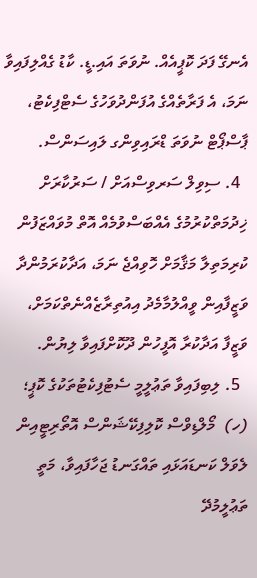އެނގޭ ފަދަ ކޮޕީއެއް. ނުވަތަ އައި.ޑީ. ކާޑު ގެއްލިފައިވާ ނަމަ، އެ ފަރާތެއްގެ އުފަންދުވަހުގެ ސެޓްފިކެޓު، ޕާސްޕޯޓް ނުވަތަ ޑްރައިވިންގ ލައިސަންސް.
  4. ސިވިލް ސަރވިސްއަށް / ސަރުކާރަށް ޚިދުމަތްކުރުމުގެ އެއްބަސްވުމެއް އޮތް މުވައްޒަފުން ކުރިމަތިލާ މަޤާމަށް ހޮވިއްޖެ ނަމަ، އަދާކުރަމުންދާ ވަޒީފާއިން ވީއްލުމާމެދު އިއުތިރާޒެއްނެތްކަމަށް، ވަޒީފާ އަދާކުރާ އޮފީހުން ދޫކޮށްފައިވާ ލިޔުން.
  5. ލިބިފައިވާ ތަޢުލީމީ ސެޓުފިކެޓުތަކުގެ ކޮޕީ؛
(ހ)  މޯލްޑިވްސް ކޮލިފިކޭޝަންސް އޮތޯރިޓީއިން ލެވަލް ކަނޑައަޅައި ތައްގަނޑު ޖަހާފައިވާ، މަތީ ތަޢުލީމުދޭ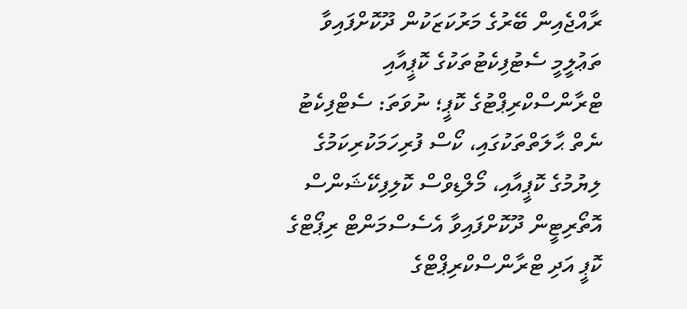ރާއްޖެއިން ބޭރުގެ މަރުކަޒަކުން ދޫކޮށްފައިވާ ތަޢުލީމީ ސެޓުފިކެޓުތަކުގެ ކޮޕީއާއި ޓްރާންސްކްރިޕްޓުގެ ކޮޕީ؛ ނުވަތަ: ސެޓްފިކެޓު ނެތް ޙާލަތްތަކުގައި، ކޯސް ފުރިހަމަކުރިކަމުގެ ލިޔުމުގެ ކޮޕީއާއި، މޯލްޑިވްސް ކޮލިފިކޭޝަންސް އޮތޯރިޓީން ދޫކޮށްފައިވާ އެސެސްމަންޓް ރިޕޯޓްގެ ކޮޕީ އަދި ޓްރާންސްކްރިޕްޓްގެ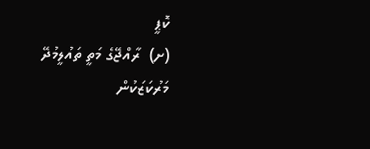ކޮޕީ
(ށ)  ރާއްޖޭގެ މަތީ ތައުލީމުދޭ މަރުކަޒަކުން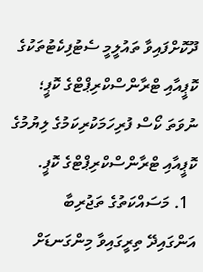ދޫކޮށްފައިވާ ތައުލީމީ ސެޓުފިކެޓުތަކުގެ ކޮޕީއާއި ޓްރާންސްކްރިޕްޓްގެ ކޮޕީ؛ ނުވަތަ ކޯސް ފުރިހަމަކުރިކަމުގެ ލިޔުމުގެ ކޮޕީއާއި ޓްރާންސްކްރިޕްޓްގެ ކޮޕީ.
  1. މަސައްކަތުގެ ތަޖުރިބާ އަންގައިދޭ ތިރީގައިވާ މިންގަނޑަށް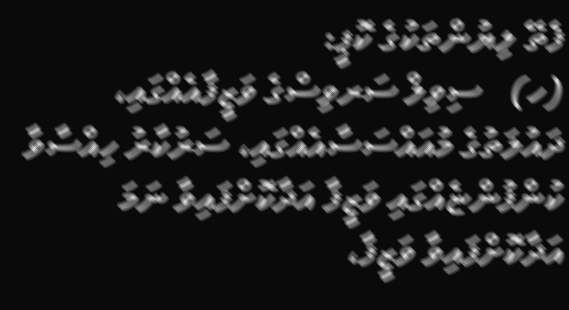ފެތޭ ލިޔުންތަކުގެ ކޮޕީ:
(ހ)   ސިވިލް ސަރވިސްގެ ވަޒީފާއެއްގައި، ދައުލަތުގެ މުއައްސަސާއެއްގައި، ސަރުކާރު ހިއްސާވާ ކުންފުންޏެއްގައި ވަޒީފާ އަދާކޮށްފައިވާ ނަމަ އަދާކޮށްފައިވާ ވަޒީފާ،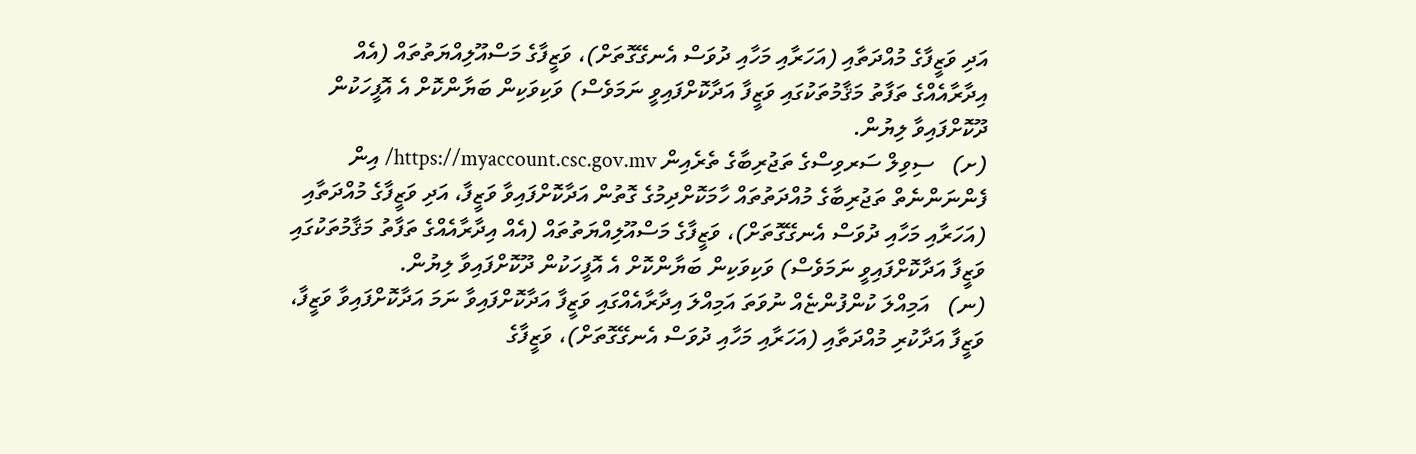އަދި ވަޒީފާގެ މުއްދަތާއި (އަހަރާއި މަހާއި ދުވަސް އެނގޭގޮތަށް)، ވަޒީފާގެ މަސްއޫލިއްޔަތުތައް (އެއް އިދާރާއެއްގެ ތަފާތު މަޤާމުތަކުގައި ވަޒީފާ އަދާކޮށްފައިވީ ނަމަވެސް) ވަކިވަކިން ބަޔާންކޮށް އެ އޮފީހަކުން ދޫކޮށްފައިވާ ލިޔުން.
(ށ)   ސިވިލް ސަރވިސްގެ ތަޖުރިބާގެ ތެރެއިން https://myaccount.csc.gov.mv/ އިން ފެންނަންނެތް ތަޖުރިބާގެ މުއްދަތުތައް ހާމަކޮށްދިމުގެ ގޮތުން އަދާކޮށްފައިވާ ވަޒީފާ، އަދި ވަޒީފާގެ މުއްދަތާއި (އަހަރާއި މަހާއި ދުވަސް އެނގޭގޮތަށް)، ވަޒީފާގެ މަސްއޫލިއްޔަތުތައް (އެއް އިދާރާއެއްގެ ތަފާތު މަޤާމުތަކުގައި ވަޒީފާ އަދާކޮށްފައިވީ ނަމަވެސް) ވަކިވަކިން ބަޔާންކޮށް އެ އޮފީހަކުން ދޫކޮށްފައިވާ ލިޔުން.
(ނ)   އަމިއްލަ ކުންފުންޏެއް ނުވަތަ އަމިއްލަ އިދާރާއެއްގައި ވަޒީފާ އަދާކޮށްފައިވާ ނަމަ އަދާކޮށްފައިވާ ވަޒީފާ، ވަޒީފާ އަދާކުރި މުއްދަތާއި (އަހަރާއި މަހާއި ދުވަސް އެނގޭގޮތަށް)، ވަޒީފާގެ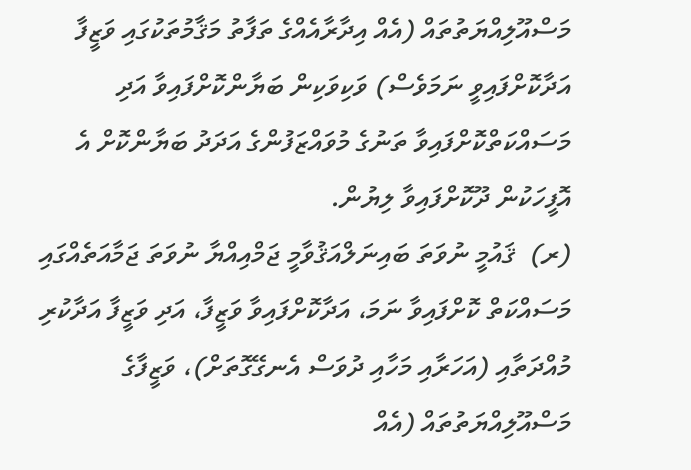މަސްއޫލިއްޔަތުތައް (އެއް އިދާރާއެއްގެ ތަފާތު މަޤާމުތަކުގައި ވަޒީފާ އަދާކޮށްފައިވީ ނަމަވެސް) ވަކިވަކިން ބަޔާންކޮށްފައިވާ އަދި މަސައްކަތްކޮށްފައިވާ ތަނުގެ މުވައްޒަފުންގެ އަދަދު ބަޔާންކޮށް އެ އޮފީހަކުން ދޫކޮށްފައިވާ ލިޔުން.
(ރ)  ޤައުމީ ނުވަތަ ބައިނަލްއަޤުވާމީ ޖަމްއިއްޔާ ނުވަތަ ޖަމާއަތެއްގައި މަސައްކަތް ކޮށްފައިވާ ނަމަ، އަދާކޮށްފައިވާ ވަޒީފާ، އަދި ވަޒީފާ އަދާކުރި މުއްދަތާއި (އަހަރާއި މަހާއި ދުވަސް އެނގޭގޮތަށް)، ވަޒީފާގެ މަސްއޫލިއްޔަތުތައް (އެއް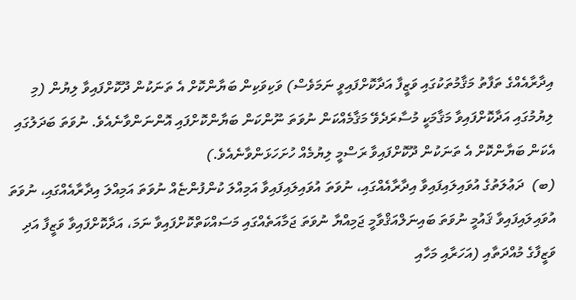އިދާރާއެއްގެ ތަފާތު މަޤާމުތަކުގައި ވަޒީފާ އަދާކޮށްފައިވީ ނަމަވެސް) ވަކިވަކިން ބަޔާންކޮށް އެ ތަނަކުން ދޫކޮށްފައިވާ ލިޔުން (މި ލިޔުމުގައި އަދާކޮށްފައިވާ މަޤާމަކީ މުސާރަދެވޭ މަޤާމެއްކަން ނުވަތަ ނޫންކަން ބަޔާންކޮށްފައި އޮންނަންވާނެއެވެ. ނުވަތަ ބަދަލުގައި އެކަން ބަޔާންކޮށް އެ ތަނަކުން ދޫކޮށްފައިވާ ރަސްމީ ލިޔުމެއް ހުށަހަޅަންވާނެއެވެ.)
(ބ)  ދަޢުލަތުގެ އުވައިލައިފައިވާ އިދާރާއެއްގައި، ނުވަތަ އުވައިލައިފައިވާ އަމިއްލަ ކުންފުންޏެއް ނުވަތަ އަމިއްލަ އިދާރާއެއްގައި، ނުވަތަ އުވައިލައިފައިވާ ޤައުމީ ނުވަތަ ބައިނަލްއަޤްވާމީ ޖަމިއްޔާ ނުވަތަ ޖަމާއަތެއްގައި މަސައްކަތްކޮށްފައިވާ ނަމަ، އަދާކޮށްފައިވާ ވަޒީފާ އަދި ވަޒީފާގެ މުއްދަތާއި (އަހަރާއި މަހާއި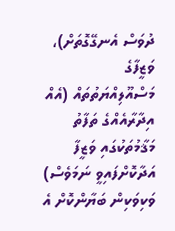ދުވަސް އެނގޭގޮތަށް)، ވަޒީފާގެ މަސްއޫލިއްޔަތުތައް (އެއް އިދާރާއެއްގެ ތަފާތު މަޤާމުތަކުގައި ވަޒީފާ އަދާކޮށްފައިވީ ނަމަވެސް) ވަކިވަކިން ބަޔާންކޮށް އެ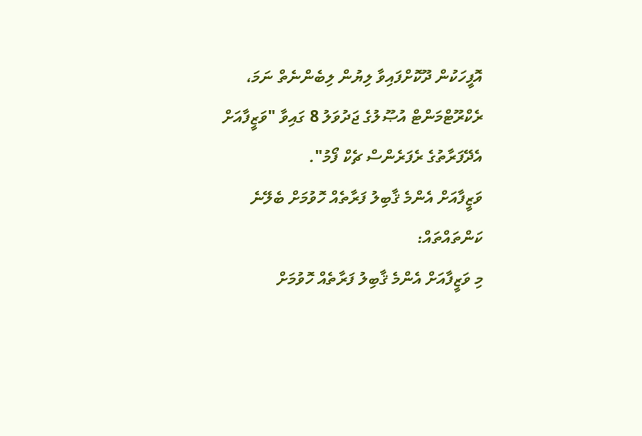އޮފީހަކުން ދޫކޮށްފައިވާ ލިޔުން ލިބެންނެތް ނަމަ، ރެކްރޫޓްމަންޓް އުޞޫލުގެ ޖަދުވަލު 8 ގައިވާ "ވަޒީފާއަށް އެދޭފަރާތުގެ ރެފަރެންސް ޗެކް ފޯމު".
ވަޒީފާއަށް އެންމެ ޤާބިލު ފަރާތެއް ހޮވުމަށް ބެލޭނެ ކަންތައްތައް:
މި ވަޒީފާއަށް އެންމެ ޤާބިލު ފަރާތެއް ހޮވުމަށް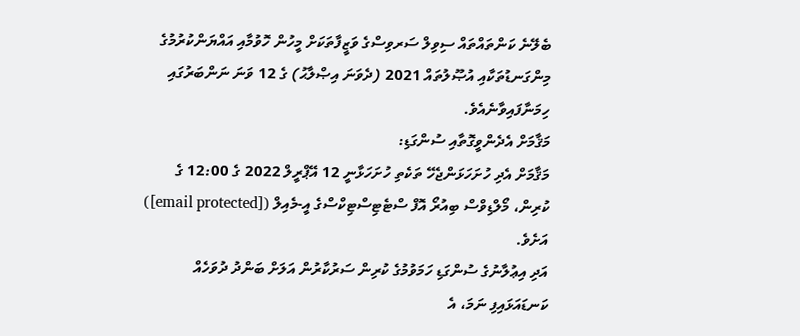ބެލޭނެ ކަންތައްތައް ސިވިލް ސަރވިސްގެ ވަޒީފާތަކަށް މީހުން ހޮވުމާއި އައްޔަންކުރުމުގެ މިންގަނޑުތަކާއި އުޞޫލުތައް 2021 (ދެވަނަ އިޞްލާޙު) ގެ 12 ވަނަ ނަންބަރުގައި ހިމަނާފައިވާނެއެވެ.
މަޤާމަށް އެދެންވީގޮތާއި ސުންގަޑި:
މަޤާމަށް އެދި ހުށަހަޅަންޖެހޭ ތަކެތި ހުށަހަޅާނީ 12 އޭޕްރީލް 2022 ގެ 12:00 ގެ ކުރިން، މޯލްޑިވްސް ބިއުރޯ އޮފް ސްޓެޓިސްޓިކްސްގެ އީ-މެއިލް ([email protected]) އަށެވެ.
އަދި އިޢުލާނުގެ ސުންގަޑި ހަމަވުމުގެ ކުރިން ސަރުކާރުން އަލަށް ބަންދު ދުވަހެއް ކަނޑައަޅައިފި ނަމަ، އެ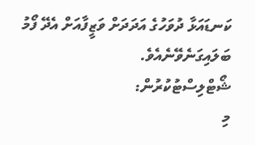ކަނޑައަޅާ ދުވަހުގެ އަދަދަށް ވަޒީފާއަށް އެދޭ ފޯމު ބަލައިގަނެވޭނެއެވެ.
ޝޯޓްލިސްޓުކުރުން:
މި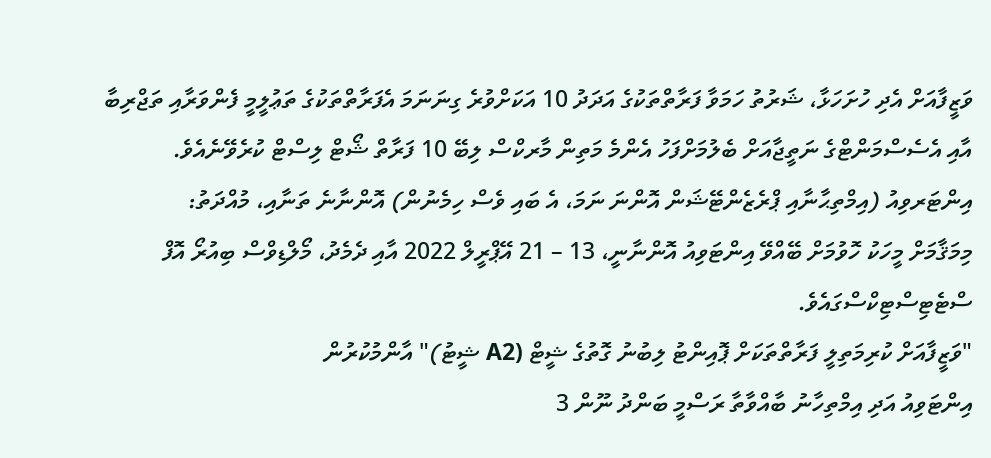ވަޒީފާއަށް އެދި ހުށަހަޅާ، ޝަރުތު ހަމަވާ ފަރާތްތަކުގެ އަދަދު 10 އަކަށްވުރެ ގިނަނަމަ އެފަރާތްތަކުގެ ތަޢުލީމީ ފެންވަރާއި ތަޖްރިބާ އާއި އެސެސްމަންޓްގެ ނަތީޖާއަށް ބެލުމަށްފަހު އެންމެ މަތިން މާރކްސް ލިބޭ 10 ފަރާތް ޝޯޓް ލިސްޓް ކުރެވޭނެއެވެ.
އިންޓަރވިއު (އިމްތިޙާނާއި ޕްރެޒެންޓޭޝަން އޮންނަ ނަމަ، އެ ބައި ވެސް ހިމެނުން) އޮންނާނެ ތަނާއި، މުއްދަތު:
މިމަޤާމަށް މީހަކު ހޮވުމަށް ބޭއްވޭ އިންޓަވިއު އޮންނާނީ، 13 – 21 އޭޕްރީލް 2022 އާއި ދެމެދު، މޯލްޑިވްސް ބިއުރޯ އޮފް ސްޓެޓިސްޓިކްސްގައެވެ.
"ވަޒީފާއަށް ކުރިމަތިލީ ފަރާތްތަކަށް ޕޮއިންޓު ލިބުނު ގޮތުގެ ޝީޓް (A2 ޝީޓު)" އާންމުކުރުން
އިންޓަވިއު އަދި އިމްތިހާނު ބާއްވާތާ ރަސްމީ ބަންދު ނޫން 3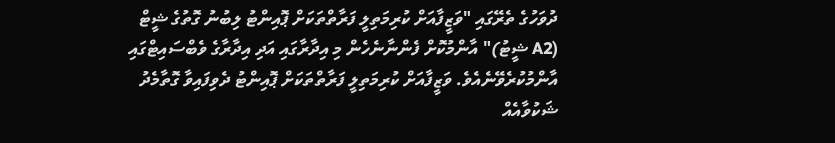ދުވަހުގެ ތެރޭގައި "ވަޒީފާއަށް ކުރިމަތިލީ ފަރާތްތަކަށް ޕޮއިންޓު ލިބުނު ގޮތުގެ ޝީޓް (A2 ޝީޓު)" އާންމުކޮށް ފެންނާނެހެން މި އިދާރާގައި އަދި އިދާރާގެ ވެބްސައިޓްގައި އާންމުކުރެވޭނެއެވެ. ވަޒީފާއަށް ކުރިމަތިލީ ފަރާތްތަކަށް ޕޮއިންޓު ދެވިފައިވާ ގޮތާމެދު ޝަކުވާއެއް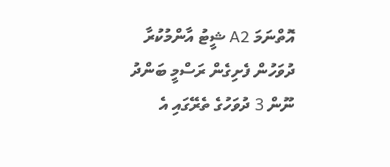އޮތްނަމަ A2 ޝީޓު އާންމުކުރާ ދުވަހުން ފެށިގެން ރަސްމީ ބަންދު ނޫން 3 ދުވަހުގެ ތެރޭގައި އެ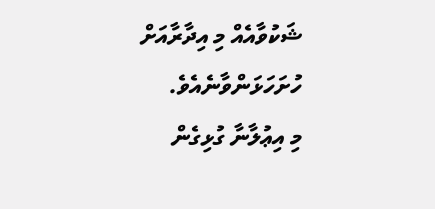ޝަކުވާއެއް މި އިދާރާއަށް ހުށަހަޅަންވާނެއެވެ.
މި އިޢުލާނާ ގުޅިގެން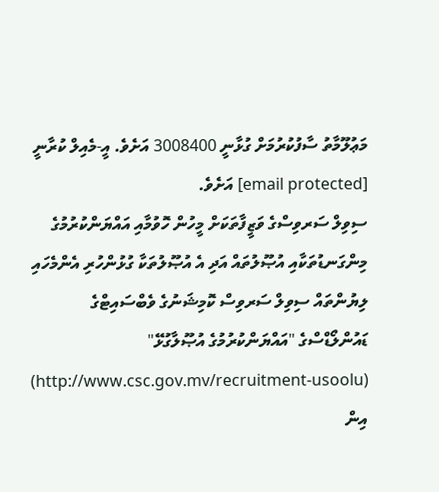މަޢުލޫމާތު ސާފުކުރުމަށް ގުޅާނީ 3008400 އަށެވެ. އީ-މެއިލް ކުރާނީ [email protected] އަށެވެ.
ސިވިލް ސަރވިސްގެ ވަޒީފާތަކަށް މީހުން ހޮވުމާއި އައްޔަންކުރުމުގެ މިންގަނޑުތަކާއި އުޞޫލުތައް އަދި އެ އުޞޫލުތަކާ ގުޅުންހުރި އެންމެހައި ލިޔުންތައް ސިވިލް ސަރވިސް ކޮމިޝަނުގެ ވެބްސައިޓްގެ ޑައުންލޯޑްސްގެ "އައްޔަންކުރުމުގެ އުޞޫލާގުޅޭ" (http://www.csc.gov.mv/recruitment-usoolu) އިން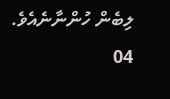ލިބެން ހުންނާނެއެވެ.
04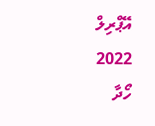އޭޕްރިލް 2022
ހޯދާ